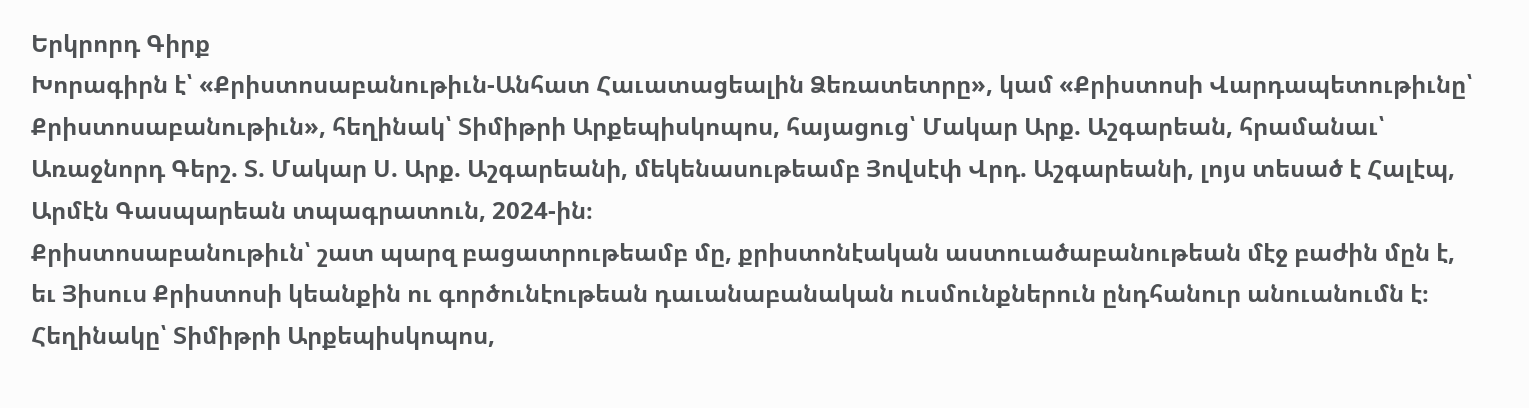Երկրորդ Գիրք
Խորագիրն է՝ «Քրիստոսաբանութիւն-Անհատ Հաւատացեալին Ձեռատետրը», կամ «Քրիստոսի Վարդապետութիւնը՝ Քրիստոսաբանութիւն», հեղինակ՝ Տիմիթրի Արքեպիսկոպոս, հայացուց՝ Մակար Արք. Աշգարեան, հրամանաւ՝ Առաջնորդ Գերշ. Տ. Մակար Ս. Արք. Աշգարեանի, մեկենասութեամբ Յովսէփ Վրդ. Աշգարեանի, լոյս տեսած է Հալէպ, Արմէն Գասպարեան տպագրատուն, 2024-ին։
Քրիստոսաբանութիւն՝ շատ պարզ բացատրութեամբ մը, քրիստոնէական աստուածաբանութեան մէջ բաժին մըն է, եւ Յիսուս Քրիստոսի կեանքին ու գործունէութեան դաւանաբանական ուսմունքներուն ընդհանուր անուանումն է։
Հեղինակը՝ Տիմիթրի Արքեպիսկոպոս,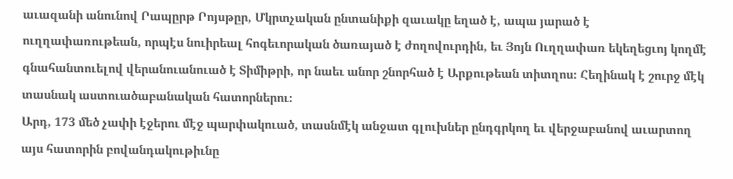աւազանի անունով Րապըրթ Րոյսթըր, Մկրտչական ընտանիքի զաւակը եղած է, ապա յարած է ուղղափառութեան, որպէս նուիրեալ հոգեւորական ծառայած է ժողովուրդին, եւ Յոյն Ուղղափառ եկեղեցւոյ կողմէ գնահանտուելով վերանուանուած է Տիմիթրի, որ նաեւ անոր շնորհած է Արքութեան տիտղոս։ Հեղինակ է շուրջ մէկ տասնակ աստուածաբանական հատորներու։
Արդ, 173 մեծ չափի էջերու մէջ պարփակուած, տասնմէկ անջատ գլուխներ ընդգրկող եւ վերջաբանով աւարտող այս հատորին բովանդակութիւնը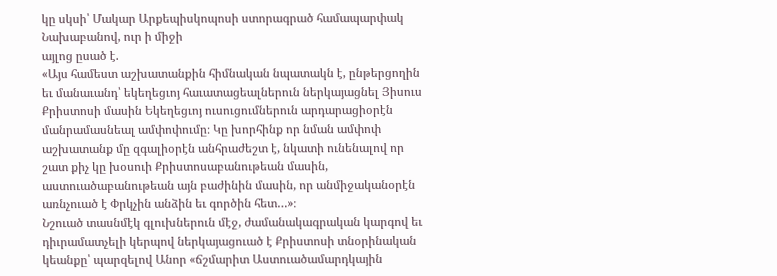կը սկսի՝ Մակար Արքեպիսկոպոսի ստորագրած համապարփակ Նախաբանով, ուր ի միջի
այլոց ըսած է.
«Այս համեստ աշխատանքին հիմնական նպատակն է, ընթերցողին եւ մանաւանդ՝ եկեղեցւոյ հաւատացեալներուն ներկայացնել Յիսուս Քրիստոսի մասին Եկեղեցւոյ ուսուցումներուն արդարացիօրէն մանրամասնեալ ամփոփումը։ Կը խորհինք որ նման ամփոփ աշխատանք մը զգալիօրէն անհրաժեշտ է, նկատի ունենալով որ շատ քիչ կը խօսուի Քրիստոսաբանութեան մասին, աստուածաբանութեան այն բաժինին մասին, որ անմիջականօրէն առնչուած է Փրկչին անձին եւ գործին հետ…»։
Նշուած տասնմէկ գլուխներուն մէջ, ժամանակագրական կարգով եւ դիւրամատչելի կերպով ներկայացուած է Քրիստոսի տնօրինական կեանքը՝ պարզելով Անոր «ճշմարիտ Աստուածամարդկային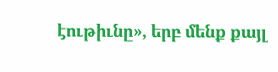էութիւնը», երբ մենք քայլ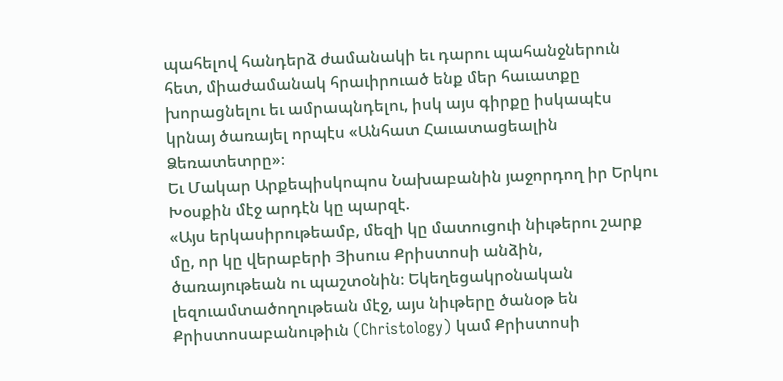պահելով հանդերձ ժամանակի եւ դարու պահանջներուն հետ, միաժամանակ հրաւիրուած ենք մեր հաւատքը խորացնելու եւ ամրապնդելու, իսկ այս գիրքը իսկապէս կրնայ ծառայել որպէս «Անհատ Հաւատացեալին Ձեռատետրը»։
Եւ Մակար Արքեպիսկոպոս Նախաբանին յաջորդող իր Երկու Խօսքին մէջ արդէն կը պարզէ.
«Այս երկասիրութեամբ, մեզի կը մատուցուի նիւթերու շարք մը, որ կը վերաբերի Յիսուս Քրիստոսի անձին, ծառայութեան ու պաշտօնին։ Եկեղեցակրօնական լեզուամտածողութեան մէջ, այս նիւթերը ծանօթ են Քրիստոսաբանութիւն (Christology) կամ Քրիստոսի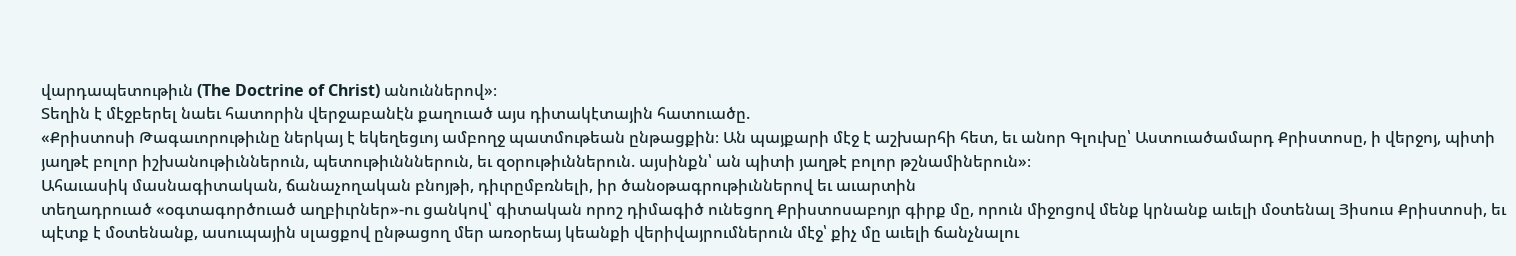վարդապետութիւն (The Doctrine of Christ) անուններով»։
Տեղին է մէջբերել նաեւ հատորին վերջաբանէն քաղուած այս դիտակէտային հատուածը.
«Քրիստոսի Թագաւորութիւնը ներկայ է եկեղեցւոյ ամբողջ պատմութեան ընթացքին։ Ան պայքարի մէջ է աշխարհի հետ, եւ անոր Գլուխը՝ Աստուածամարդ Քրիստոսը, ի վերջոյ, պիտի յաղթէ բոլոր իշխանութիւններուն, պետութիւնններուն, եւ զօրութիւններուն. այսինքն՝ ան պիտի յաղթէ բոլոր թշնամիներուն»։
Ահաւասիկ մասնագիտական, ճանաչողական բնոյթի, դիւրըմբռնելի, իր ծանօթագրութիւններով եւ աւարտին
տեղադրուած «օգտագործուած աղբիւրներ»-ու ցանկով՝ գիտական որոշ դիմագիծ ունեցող Քրիստոսաբոյր գիրք մը, որուն միջոցով մենք կրնանք աւելի մօտենալ Յիսուս Քրիստոսի, եւ պէտք է մօտենանք, ասուպային սլացքով ընթացող մեր առօրեայ կեանքի վերիվայրումներուն մէջ՝ քիչ մը աւելի ճանչնալու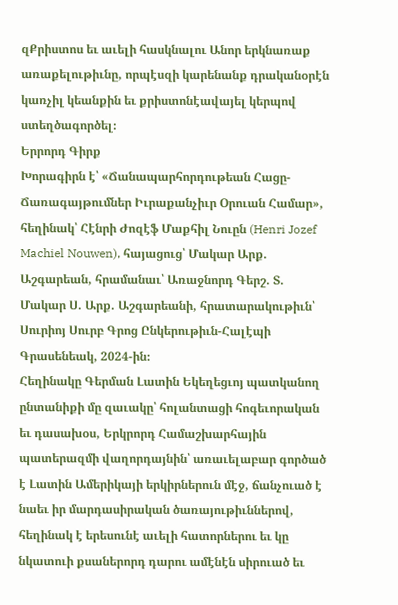զՔրիստոս եւ աւելի հասկնալու Անոր երկնառաք առաքելութիւնը, որպէսզի կարենանք դրականօրէն կառչիլ կեանքին եւ քրիստոնէավայել կերպով ստեղծագործել։
Երրորդ Գիրք
Խորագիրն է՝ «Ճանապարհորդութեան Հացը-Ճառագայթումներ Իւրաքանչիւր Օրուան Համար», հեղինակ՝ Հէնրի Ժոզէֆ Մաքհիլ Նուըն (Henri Jozef Machiel Nouwen), հայացուց՝ Մակար Արք. Աշգարեան, հրամանաւ՝ Առաջնորդ Գերշ. Տ. Մակար Ս. Արք. Աշգարեանի, հրատարակութիւն՝ Սուրիոյ Սուրբ Գրոց Ընկերութիւն-Հալէպի Գրասենեակ, 2024-ին։
Հեղինակը Գերման Լատին Եկեղեցւոյ պատկանող ընտանիքի մը զաւակը՝ հոլանտացի հոգեւորական եւ դասախօս, Երկրորդ Համաշխարհային պատերազմի վաղորդայնին՝ առաւելաբար գործած է Լատին Ամերիկայի երկիրներուն մէջ, ճանչուած է նաեւ իր մարդասիրական ծառայութիւններով, հեղինակ է երեսունէ աւելի հատորներու եւ կը նկատուի քսաներորդ դարու ամէնէն սիրուած եւ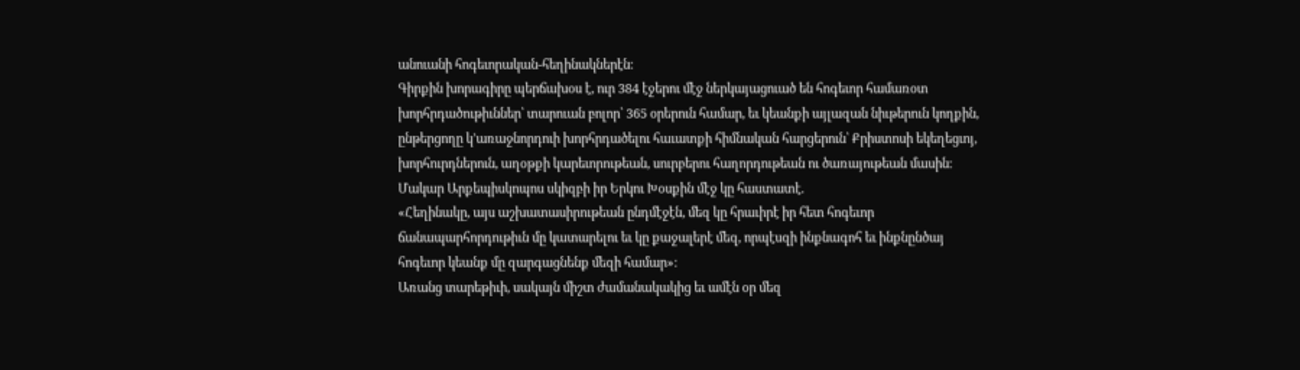անուանի հոգեւորական-հեղինակներէն։
Գիրքին խորագիրը պերճախօս է, ուր 384 էջերու մէջ ներկայացուած են հոգեւոր համառօտ խորհրդածութիւններ՝ տարուան բոլոր՝ 365 օրերուն համար, եւ կեանքի այլազան նիւթերուն կողքին, ընթերցողը կ’առաջնորդուի խորհրդածելու հաւատքի հիմնական հարցերուն՝ Քրիստոսի եկեղեցւոյ, խորհուրդներուն, աղօթքի կարեւորութեան, սուրբերու հաղորդութեան ու ծառայութեան մասին։ Մակար Արքեպիսկոպոս սկիզբի իր Երկու Խօսքին մէջ կը հաստատէ.
«Հեղինակը, այս աշխատասիրութեան ընդմէջէն, մեզ կը հրաւիրէ իր հետ հոգեւոր ճանապարհորդութիւն մը կատարելու եւ կը քաջալերէ մեզ, որպէսզի ինքնագոհ եւ ինքնընծայ հոգեւոր կեանք մը զարգացնենք մեզի համար»։
Առանց տարեթիւի, սակայն միշտ ժամանակակից եւ ամէն օր մեզ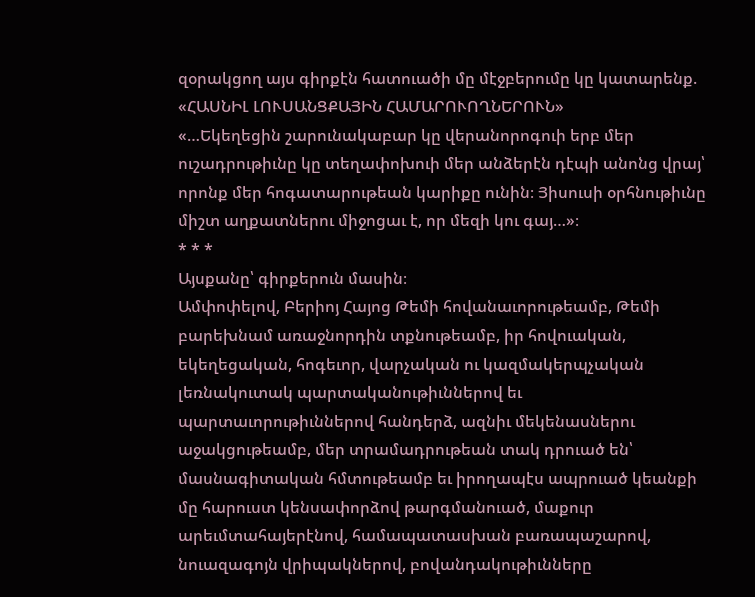զօրակցող այս գիրքէն հատուածի մը մէջբերումը կը կատարենք.
«ՀԱՍՆԻԼ ԼՈՒՍԱՆՑՔԱՅԻՆ ՀԱՄԱՐՈՒՈՂՆԵՐՈՒՆ»
«…Եկեղեցին շարունակաբար կը վերանորոգուի երբ մեր ուշադրութիւնը կը տեղափոխուի մեր անձերէն դէպի անոնց վրայ՝ որոնք մեր հոգատարութեան կարիքը ունին։ Յիսուսի օրհնութիւնը միշտ աղքատներու միջոցաւ է, որ մեզի կու գայ…»։
* * *
Այսքանը՝ գիրքերուն մասին։
Ամփոփելով, Բերիոյ Հայոց Թեմի հովանաւորութեամբ, Թեմի բարեխնամ առաջնորդին տքնութեամբ, իր հովուական, եկեղեցական, հոգեւոր, վարչական ու կազմակերպչական լեռնակուտակ պարտականութիւններով եւ պարտաւորութիւններով հանդերձ, ազնիւ մեկենասներու աջակցութեամբ, մեր տրամադրութեան տակ դրուած են՝ մասնագիտական հմտութեամբ եւ իրողապէս ապրուած կեանքի մը հարուստ կենսափորձով թարգմանուած, մաքուր արեւմտահայերէնով, համապատասխան բառապաշարով, նուազագոյն վրիպակներով, բովանդակութիւնները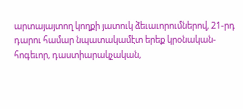արտայայտող կողքի յատուկ ձեւաւորումներով, 21-րդ դարու համար նպատակամէտ երեք կրօնական-հոգեւոր, դաստիարակչական,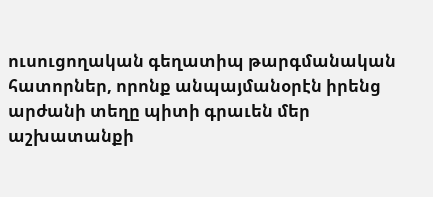ուսուցողական գեղատիպ թարգմանական հատորներ, որոնք անպայմանօրէն իրենց արժանի տեղը պիտի գրաւեն մեր աշխատանքի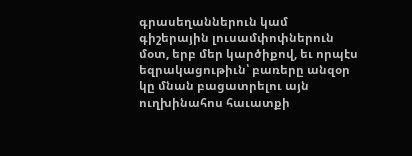գրասեղաններուն կամ գիշերային լուսամփոփներուն մօտ, երբ մեր կարծիքով, եւ որպէս եզրակացութիւն՝ բառերը անզօր կը մնան բացատրելու այն ուղխինահոս հաւատքի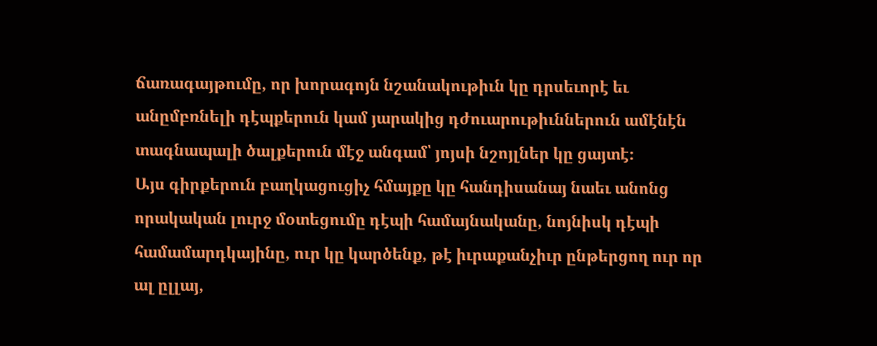ճառագայթումը, որ խորագոյն նշանակութիւն կը դրսեւորէ եւ անըմբռնելի դէպքերուն կամ յարակից դժուարութիւններուն ամէնէն տագնապալի ծալքերուն մէջ անգամ՝ յոյսի նշոյլներ կը ցայտէ։
Այս գիրքերուն բաղկացուցիչ հմայքը կը հանդիսանայ նաեւ անոնց որակական լուրջ մօտեցումը դէպի համայնականը, նոյնիսկ դէպի համամարդկայինը, ուր կը կարծենք, թէ իւրաքանչիւր ընթերցող ուր որ ալ ըլլայ,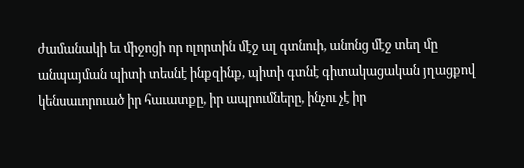ժամանակի եւ միջոցի որ ոլորտին մէջ ալ գտնուի, անոնց մէջ տեղ մը անպայման պիտի տեսնէ ինքզինք, պիտի գտնէ գիտակացական յղացքով կենսաւորուած իր հաւատքը, իր ապրումները, ինչու չէ իր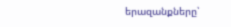երազանքները՝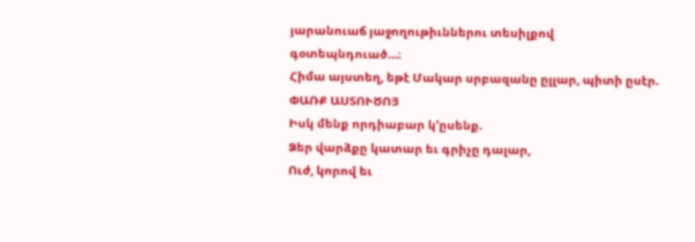յարանուաճ յաջողութիւններու տեսիլքով գօտեպնդուած…։
Հիմա այստեղ, եթէ Մակար սրբազանը ըլլար, պիտի ըսէր.
ՓԱՌՔ ԱՍՏՈՒԾՈՅ
Իսկ մենք որդիաբար կ’ըսենք.
Ձեր վարձքը կատար եւ գրիչը դալար,
Ուժ, կորով եւ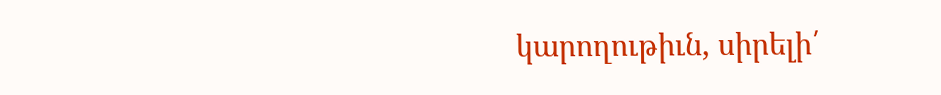կարողութիւն, սիրելի՛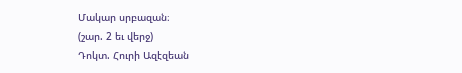Մակար սրբազան։
(շար. 2 եւ վերջ)
Դոկտ. Հուրի Ազէզեան